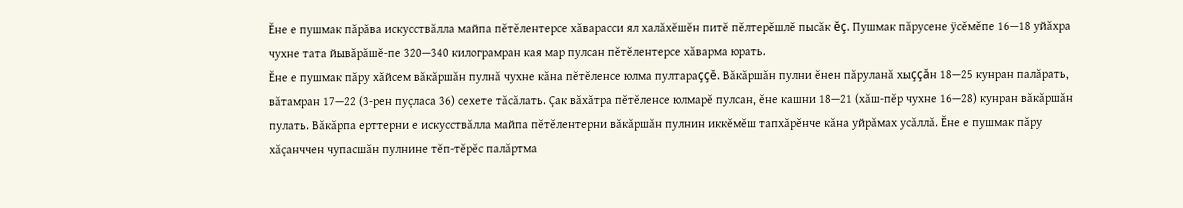Ĕне е пушмак пăрăва искусствăлла майпа пĕтĕлентерсе хăварасси ял халăхĕшĕн питĕ пĕлтерĕшлĕ пысăк ĕç. Пушмак пăрусене ÿсĕмĕпе 16—18 уйăхра чухне тата йывăрăшĕ-пе 320—340 килограмран кая мар пулсан пĕтĕлентерсе хăварма юрать.
Ĕне е пушмак пăру хăйсем вăкăршăн пулнă чухне кăна пĕтĕленсе юлма пултараççĕ. Вăкăршăн пулни ĕнен пăруланă хыççăн 18—25 кунран палăрать, вăтамран 17—22 (3-рен пуçласа 36) сехете тăсăлать. Çак вăхăтра пĕтĕленсе юлмарĕ пулсан, ĕне кашни 18—21 (хăш-пĕр чухне 16—28) кунран вăкăршăн пулать. Вăкăрпа ерттерни е искусствăлла майпа пĕтĕлентерни вăкăршăн пулнин иккĕмĕш тапхăрĕнче кăна уйрăмах усăллă. Ĕне е пушмак пăру хăçанччен чупасшăн пулнине тĕп-тĕрĕс палăртма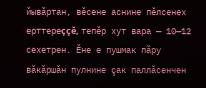йывăртан, вĕсене аснине пĕлсенех ерттереççĕ, тепĕр хут вара — 10—12 сехетрен. Ĕне е пушмак пăру вăкăршăн пулнине çак паллăсенчен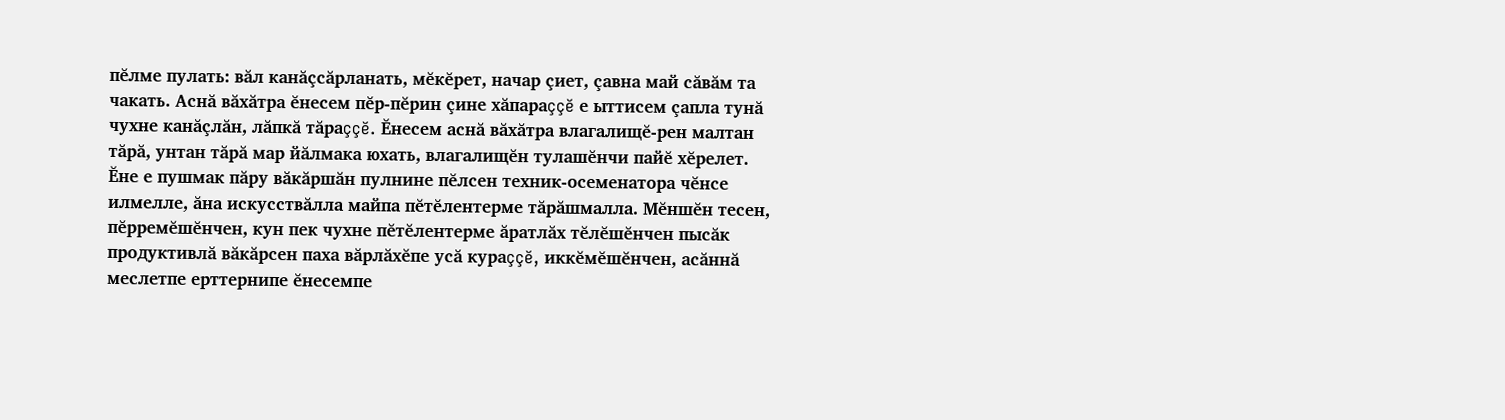пĕлме пулать: вăл канăçсăрланать, мĕкĕрет, начар çиет, çавна май сăвăм та чакать. Аснă вăхăтра ĕнесем пĕр-пĕрин çине хăпараççĕ е ыттисем çапла тунă чухне канăçлăн, лăпкă тăраççĕ. Ĕнесем аснă вăхăтра влагалищĕ-рен малтан тăрă, унтан тăрă мар йăлмака юхать, влагалищĕн тулашĕнчи пайĕ хĕрелет. Ĕне е пушмак пăру вăкăршăн пулнине пĕлсен техник-осеменатора чĕнсе илмелле, ăна искусствăлла майпа пĕтĕлентерме тăрăшмалла. Мĕншĕн тесен, пĕрремĕшĕнчен, кун пек чухне пĕтĕлентерме ăратлăх тĕлĕшĕнчен пысăк продуктивлă вăкăрсен паха вăрлăхĕпе усă кураççĕ, иккĕмĕшĕнчен, асăннă меслетпе ерттернипе ĕнесемпе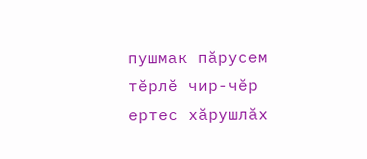пушмак пăрусем тĕрлĕ чир-чĕр ертес хăрушлăх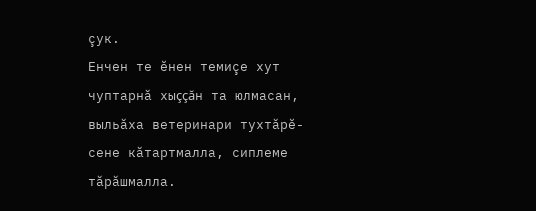çук.
Енчен те ĕнен темиçе хут чуптарнă хыççăн та юлмасан, выльăха ветеринари тухтăрĕ-сене кăтартмалла, сиплеме тăрăшмалла.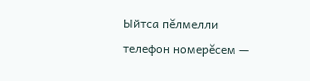Ыйтса пĕлмелли телефон номерĕсем —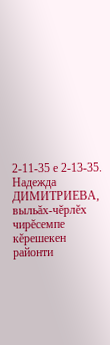2-11-35 е 2-13-35.
Надежда ДИМИТРИЕВА,
выльăх-чĕрлĕх чирĕсемпе кĕрешекен
районти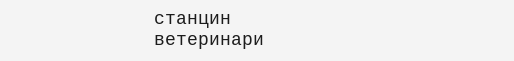станцин
ветеринари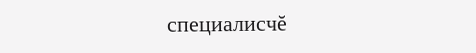специалисчĕ